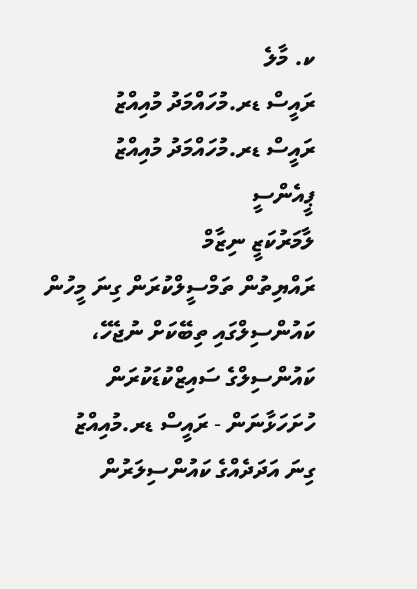ކ. މާލެ
ރައީސް ޑރ.މުހައްމަދު މުއިއްޒު
ރައީސް ޑރ.މުހައްމަދު މުއިއްޒު
ޕީއެންސީ
ލާމަރުކަޒީ ނިޒާމް
ރައްޔިތުން ތަމްސީލްކުރަން ގިނަ މީހުން ކައުންސިލްގައި ތިބޭކަށް ނުޖެހޭ، ކައުންސިލްގެ ސައިޒްކުޑަކުރަން ހުށަހަޅާނަން - ރައީސް ޑރ.މުއިއްޒު
ގިނަ އަދަދެއްގެ ކައުންސިލަރުން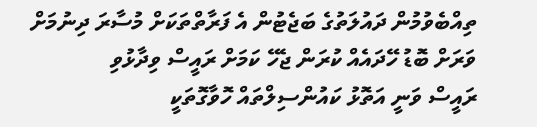ތިއްބެވުމުން ދައުލަތުގެ ބަޖެޓުން އެ ފަރާތްތަކަށް މުސާރަ ދިނުމަށް ވަރަށް ބޮޑު ހޭދައެއް ކުރަން ޖެހޭ ކަމަށް ރައީސް ވިދާޅުވި
ރައީސް ވަނީ އަތޮޅު ކައުންސިލްތައް ހޮވާގޮތަކީ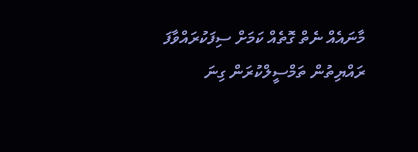މާނައެއް ނެތް ގޮތެއް ކަމަށް ސިފަކުރައްވާފަ
ރައްޔިތުން ތަމްސީލްކުރަން ގިނަ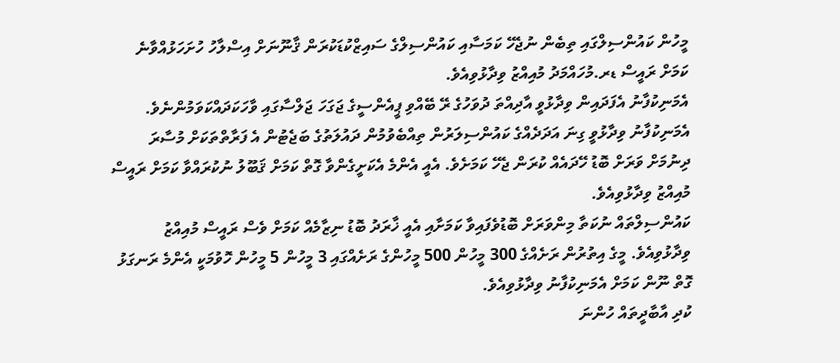މީހުން ކައުންސިލްގައި ތިބެން ނުޖެހޭ ކަމަސާއި ކައުންސިލްގެ ސައިޒްކުޑަކުރަން ޤާނޫނަށް އިސްލާހު ހުށަހަޅުއްވާނެ ކަމަށް ރައީސް ޑރ.މުހައްމަދު މުއިއްޒު ވިދާޅުވިއެވެ.
އެމަނިކުފާނު އެފަދައިން ވިދާޅުވީ އާދިއްތަ ދުވަހުގެ ރޭ ބޭއްވި ޕީއެންސީގެ ޖަގަހަ ޖަލްސާގައި ވާހަކަދައްކަވަމުންނެވެ.
އެމަނިކުފާނު ވިދާޅުވީ ގިނަ އަދަދެއްގެ ކައުންސިލަރުން ތިއްބެވުމުން ދައުލަތުގެ ބަޖެޓުން އެ ފަރާތްތަކަށް މުސާރަ ދިނުމަށް ވަރަށް ބޮޑު ހޭދައެއް ކުރަން ޖެހޭ ކަމަށެވެ. އެއީ އެންމެ އެކަށީގެންވާ ގޮތް ކަމަށް ޤަބޫލު ނުކުރައްވާ ކަމަށް ރައީސް މުއިއްޒު ވިދާޅުވިއެވެ.
ކައުންސިލްތައް ނުކަތާ މިންވަރަށް ބޮޑުވެފައިވާ ކަމަށާއި އެއީ ޚާރަދު ބޮޑު ނިޒާމެއް ކަމަށް ވެސް ރައީސް މުއިއްޒު ވިދާޅުވިއެވެ. މީގެ އިތުރުން ރަށެއްގެ 300 މީހުން 500 މީހުންގެ ރަށެއްގައި 3 މީހުން 5 މީހުން ހޮވުމަކީ އެންމެ ރަނގަޅު ގޮތް ނޫން ކަމަށް އެމަނިކުފާނު ވިދާޅުވިއެވެ.
ކުދި އާބާދީތައް ހުންނަ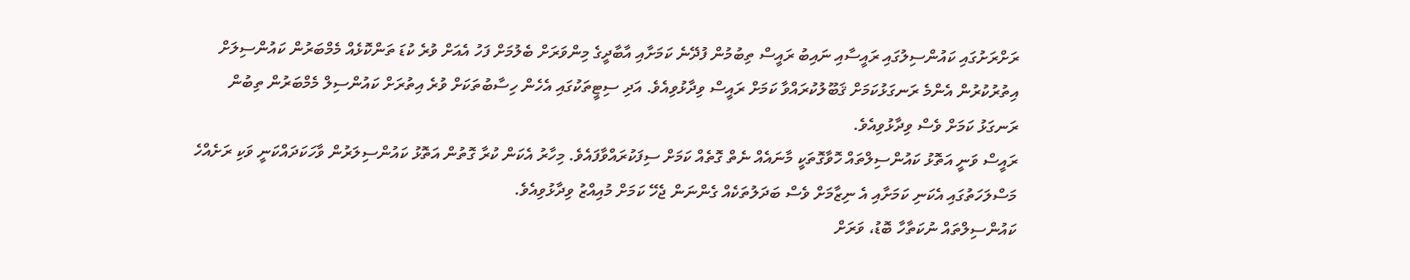ރަށްރަށުގައި ކައުންސިލުގައި ރައީސާއި ނައިބު ރައީސް ތިބުމުން ފުދޭނެ ކަމަށާއި އާބާދީގެ މިންވަރަށް ބެލުމަށް ފަހު އެއަށް ވުރެ ކުޑަ ތަންކޮޅެއް މެމްބަރުން ކައުންސިލަށް އިތުރުކުރުން އެންމެ ރަނގަޅުކަމަށް ޤަބޫލުކުރައްވާ ކަމަށް ރައީސް ވިދާޅުވިއެވެ. އަދި ސިޓީތަކުގައި އެހެން ހިސާބުތަކަށް ވުރެ އިތުރަށް ކައުންސިލް މެމްބަރުން ތިބުން ރަނގަޅު ކަމަށް ވެސް ވިދާޅުވިއެވެ.
ރައީސް ވަނީ އަތޮޅު ކައުންސިލްތައް ހޮވާގޮތަކީ މާނައެއް ނެތް ގޮތެއް ކަމަށް ސިފަކުރައްވާފައެވެ. މިހާރު އެކަން ކުރާ ގޮތުން އަތޮޅު ކައުންސިލަރުން ވާހަކަދައްކަނީ ވަކި ރަށެއްހެ މަސްލަހަތުގައި އެކަނި ކަމަށާއި އެ ނިޒާމަށް ވެސް ބަދަލުތަކެއް ގެންނަން ޖެހޭ ކަމަށް މުއިއްޒު ވިދާޅުވިއެވެ.
ކައުންސިލްތައް ނުކަތާހާ ބޮޑު، ވަރަށް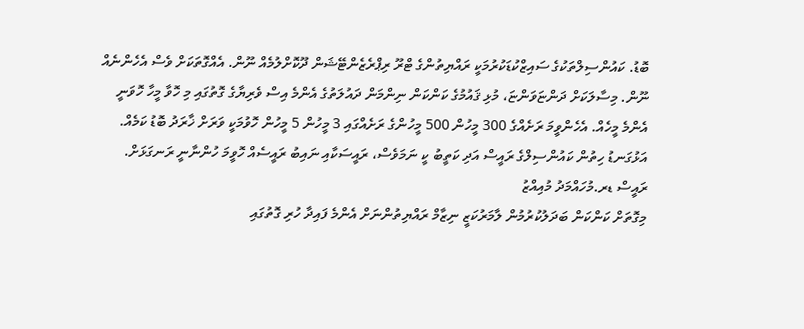ބޮޑު. ކައުންސިލްތަކުގެ ސައިޒްކުޑަކުރުމަކީ ރައްޔިތުންގެ ޓްރޫ ރިޕްރެޒެންޓޭޝަން ދޫކޮށްލުމެއް ނޫން. އެއްގޮތަކަށް ވެސް އެހެންނެއް ނޫން. މިސާލަކަށް ދަންޏަވަންޏަ، މުޅި ޤައުމުގެ ކަންކަން ނިންމަން ދައުލަތުގެ އެންމެ އިސް ވެރިޔާގެ ގޮތުގައި މި ހޮވާ މީހާ ހޮވަނީ އެންމެ މީހެއް. އެހެންވީމަ ރަށެއްގެ 300 މީހުން 500 މީހުންގެ ރަށެއްގައި 3 މީހުން 5 މީހުން ހޮވުމަކީ ވަރަށް ޚާރަދު ބޮޑު ކަމެއް. އަޅުގަނޑު ހިތުން ކައުންސިލްގެ ރައީސް އަދި ކަތީބު ކީ ނަމަވެސް، ރައީސަކާއި ނައިބު ރައީސެއް ހޮވީމަ ހުންނާނީ ރަނގަޅަށް.
ރައީސް ޑރ.މުހައްމަދު މުއިއްޒު
މިގޮތަށް ކަންކަން ބަދަލުކުރުމުން ލާމަރުކަޒީ ނިޒާމް ރައްޔިތުންނަށް އެންމެ ފައިދާ ހުރި ގޮތުގައި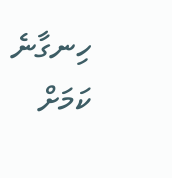ހިނގާނެ ކަމަށް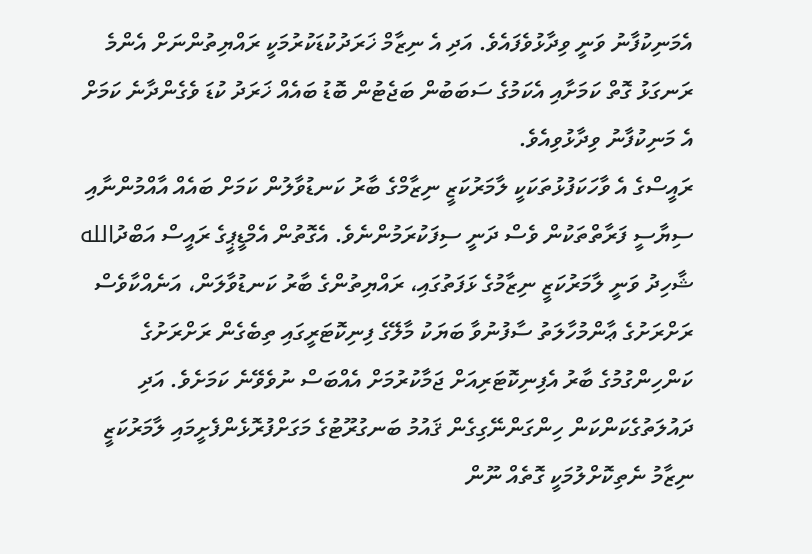އެމަނިކުފާނު ވަނީ ވިދާޅުވެފައެވެ. އަދި އެ ނިޒާމް ޚަރަދުކުޑަކުރުމަކީ ރައްޔިތުންނަށް އެންމެ ރަނގަޅު ގޮތް ކަމަށާއި އެކަމުގެ ސަބަބުން ބަޖެޓުން ބޮޑު ބައެއް ޚަރަދު ކުޑަ ވެގެންދާނެ ކަމަށް އެ މަނިކުފާނު ވިދާޅުވިއެވެ.
ރައީސްގެ އެ ވާހަކަފުޅުތަކަކީ ލާމަރުކަޒީ ނިޒާމްގެ ބާރު ކަނޑުވާލުން ކަމަށް ބައެއް އާއްމުންނާއި ސިޔާސީ ފަރާތްތަކުން ވެސް ދަނީ ސިފަކުރަމުންނެވެ. އެގޮތުން އެމްޑީޕީގެ ރައީސް އަބްދުالله ޝާހިދު ވަނީ ލާމަރުކަޒީ ނިޒާމުގެ ޅަފަތުގައި، ރައްޔިތުންގެ ބާރު ކަނޑުވާލަން، އަނެއްކާވެސް ރަށްރަށުގެ ޢާންމުހާލަތު ސާފުނުވާ ބަޔަކު މާލޭގެ ފިނިކޮޓަރީގައި ތިބެގެން ރަށްރަށުގެ ކަންހިންގުމުގެ ބާރު އެފިނިކޮޓަރިއަށް ޖަމާކުރުމަށް އެއްބަސް ނުވެވޭނެ ކަމަށެވެ. އަދި ދައުލަތުގެކަންކަން ހިންގަންނޭގިގެން ޤައުމު ބަނގުރޫޓުގެ މަގަށްފުރޮޅެންފެށީމައި ލާމަރުކަޒީ ނިޒާމު ނެތިކޮށްލުމަކީ ގޮތެއް ނޫން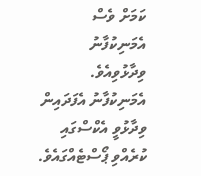ކަމަށް ވެސް އެމަނިކުފާނު ވިދާޅުވިއެވެ. އެމަނިކުފާނު އެފަދައިން ވިދާޅުވީ އެކްސްގައި ކުރެއްވި ޕޯސްޓެއްގައެވެ.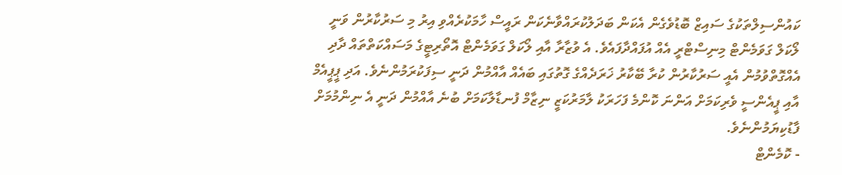ކައުންސިލްތަކުގެ ސައިޒް ބޮޑުވެގެން އެކަން ބަދަލުކުރައްވާނެކަން ރައީސް ހާމަކުރެއްވި އިރު މި ސަރުކާރުން ވަނީ ލޯކަލް ގަވަމެންޓް މިނިސްޓްރީ އެއް އުފައްދާފައެވެ. އެ ވުޒާރާ އާއި ލޯކަލް ގަވަމެންޓް އޮތޯރިޓީގެ މަސައްކަތްތައް ދާދި އެއްގޮތްވުމުން އެއީ ސަރުކާރުން ކުރާ ބޭކާރު ޚަރަދެއްގެ ގޮތުގައި ބައެއް އާއްމުން ދަނީ ސިފަކުރަމުންނެވެ. އަދި ޕީޕީއެމް އާއި ޕީއެންސީ ވެރިކަމަށް އަންނަ ކޮންމެ ފަހަރަކު ލާމަރުކަޒީ ނިޒާމް ފުނޑާލާކަމަށް ބުނެ އާއްމުން ދަނީ އެ ނިންމުމަށް ފާޑުކިޔަމުންނެވެ.
- ކޮމެންޓް